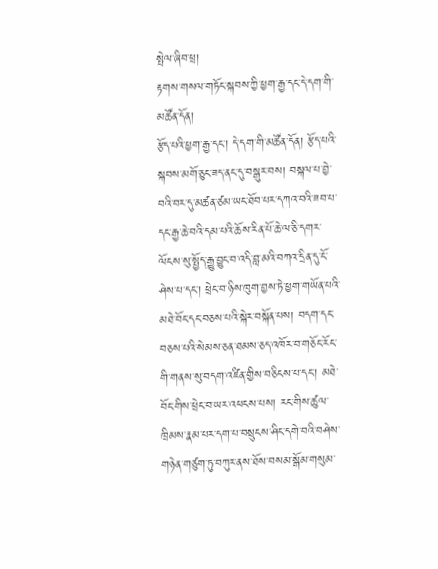སྤེལ་ཞིབ་ཕྲ།
རྟགས་གསལ་གཏོང་སྐབས་ཀྱི་ཕྱག་རྒྱ་དང་དེ་དག་གི་མཚོན་དོན།
རྩོད་པའི་ཕྱག་རྒྱ་དང་། དེ་དག་གི་མཚོན་དོན། རྩོད་པའི་སྐབས་མགོ་ཅུང་ཟད་ནང་དུ་བསྒུར་བས། བསྐལ་པ་བྱེ་བའི་བར་དུ་མཚན་ཙམ་ཡང་ཐོབ་པར་དཀའ་བའི་ཟབ་པ་དང་རྒྱ་ཆེ་བའི་དམ་པའི་ཆོས་རིན་པོ་ཆེ་ལ་ཅི་དགར་ལོངས་སུ་སྤྱོད་རྒྱུ་བྱུང་བ་འདི་བླ་མའི་བཀའ་དྲིན་དུ་ངོ་ཤེས་པ་དང་། ཕྲེང་བ་ཉིས་ཁུག་བྱས་ཏེ་ཕྱག་གཡོན་པའི་མཐེ་བོང་དང་བཅས་པའི་སྐེར་བསྐོན་པས། བདག་དང་བཅས་པའི་སེམས་ཅན་ཐམས་ཅད་འཁོར་བ་གཅོང་རོང་གི་གནས་སུ་བདག་འཛིན་གྱིས་བཅིངས་པ་དང་། མཐེ་བོང་གིས་ཕྲེང་བ་ཡར་འཕངས་པས། རང་གིས་ཚུལ་ཁྲིམས་རྣམ་པར་དག་པ་བསྲུངས་ཤིང་དགེ་བའི་བཤེས་གཉེན་གཙུག་ཏུ་བཀུར་ནས་ཐོས་བསམ་སྒོམ་གསུམ་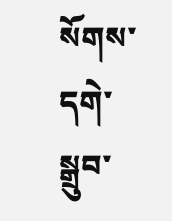སོགས་དགེ་སྒྲུབ་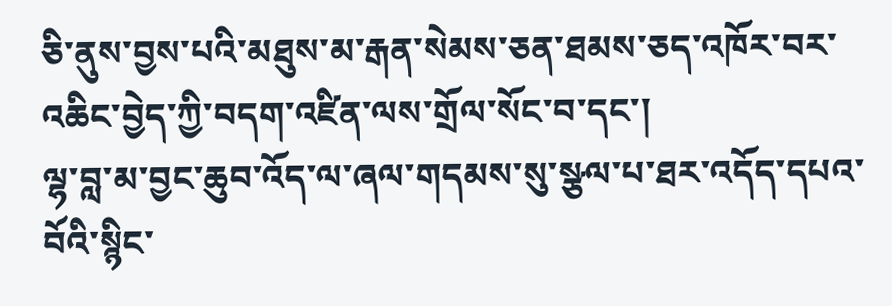ཅི་ནུས་བྱས་པའི་མཐུས་མ་རྒན་སེམས་ཅན་ཐམས་ཅད་འཁོར་བར་འཆིང་བྱེད་ཀྱི་བདག་འཛིན་ལས་གྲོལ་སོང་བ་དང་།
ལྷ་བླ་མ་བྱང་ཆུབ་འོད་ལ་ཞལ་གདམས་སུ་སྩལ་པ་ཐར་འདོད་དཔའ་བོའི་སྙིང་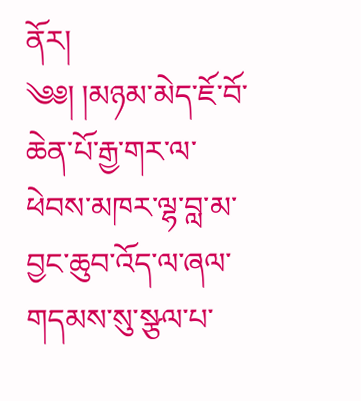ནོར།
༄༅། །མཉམ་མེད་ཇོ་བོ་ཆེན་པོ་རྒྱ་གར་ལ་ཕེབས་མཁར་ལྷ་བླ་མ་བྱང་ཆུབ་འོད་ལ་ཞལ་གདམས་སུ་སྩལ་པ་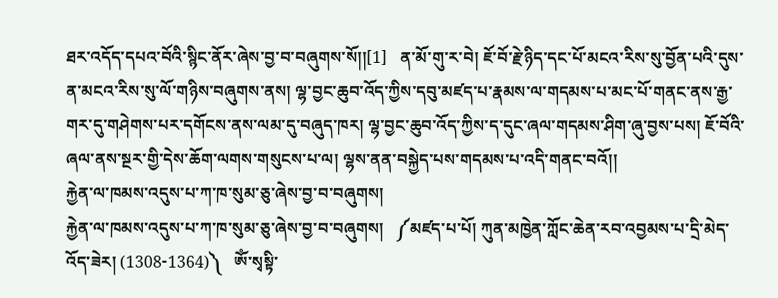ཐར་འདོད་དཔའ་བོའི་སྙིང་ནོར་ཞེས་བྱ་བ་བཞུགས་སོ།།[1]   ན་མོ་གུ་ར་བེ། ཇོ་བོ་རྗེ་ཉིད་དང་པོ་མངའ་རིས་སུ་བྱོན་པའི་དུས་ན་མངའ་རིས་སུ་ལོ་གཉིས་བཞུགས་ནས། ལྷ་བྱང་ཆུབ་འོད་ཀྱིས་དབུ་མཛད་པ་རྣམས་ལ་གདམས་པ་མང་པོ་གནང་ནས་རྒྱ་གར་དུ་གཤེགས་པར་དགོངས་ནས་ལམ་དུ་བཞུད་ཁར། ལྷ་བྱང་ཆུབ་འོད་ཀྱིས་ད་དུང་ཞལ་གདམས་ཤིག་ཞུ་བྱས་པས། ཇོ་བོའི་ཞལ་ནས་སྔར་གྱི་དེས་ཆོག་ལགས་གསུངས་པ་ལ། ལྷས་ནན་བསྐྱེད་པས་གདམས་པ་འདི་གནང་བའོ།།
རྐྱེན་ལ་ཁམས་འདུས་པ་ཀ་ཁ་སུམ་ཅུ་ཞེས་བྱ་བ་བཞུགས།
རྐྱེན་ལ་ཁམས་འདུས་པ་ཀ་ཁ་སུམ་ཅུ་ཞེས་བྱ་བ་བཞུགས།   ༼མཛད་པ་པོ། ཀུན་མཁྱེན་ཀློང་ཆེན་རབ་འབྱམས་པ་དྲི་མེད་འོད་ཟེར། (1308-1364)༽   ཨོཾ་སྭསྟི་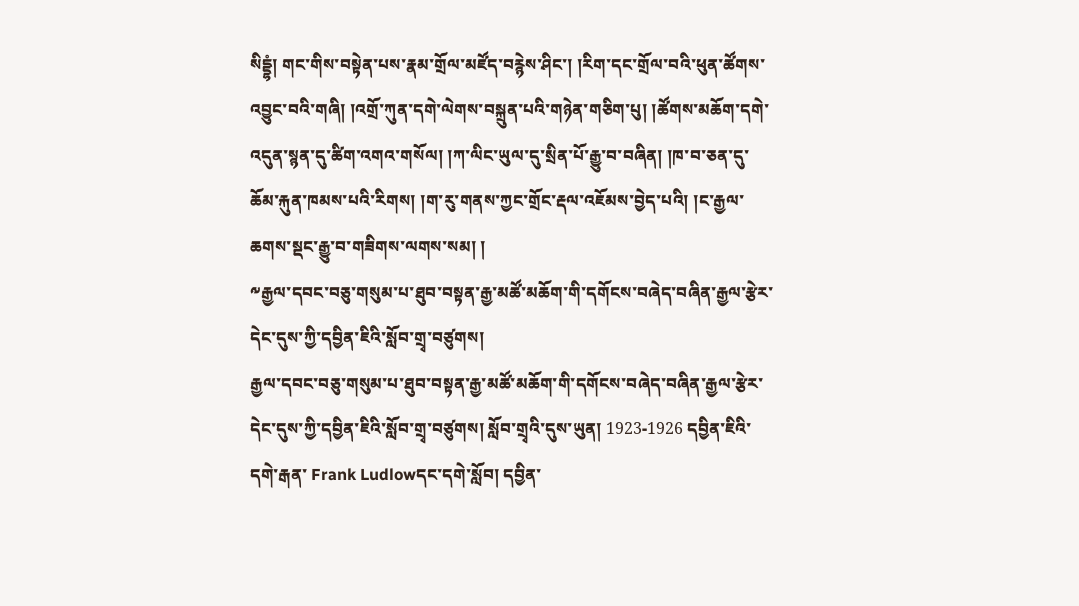སིདྡྷཾ། གང་གིས་བསྟེན་པས་རྣམ་གྲོལ་མཛོད་བརྙེས་ཤིང་། །རིག་དང་གྲོལ་བའི་ཕུན་ཚོགས་འབྱུང་བའི་གཞི། །འགྲོ་ཀུན་དགེ་ལེགས་བསྐྲུན་པའི་གཉེན་གཅིག་པུ། །ཚོགས་མཆོག་དགེ་འདུན་སྙན་དུ་ཚིག་འགའ་གསོལ། །ཀ་ལིང་ཡུལ་དུ་སྲིན་པོ་རྒྱུ་བ་བཞིན། །ཁ་བ་ཅན་དུ་ཆོམ་རྐུན་ཁམས་པའི་རིགས། །ག་རུ་གནས་ཀྱང་གྲོང་རྡལ་འཇོམས་བྱེད་པའི། །ང་རྒྱལ་ཆགས་སྡང་རྒྱུ་བ་གཟིགས་ལགས་སམ། །
༸རྒྱལ་དབང་བཅུ་གསུམ་པ་ཐུབ་བསྟན་རྒྱ་མཚོ་མཆོག་གི་དགོངས་བཞེད་བཞིན་རྒྱལ་རྩེར་དེང་དུས་ཀྱི་དབྱིན་ཇིའི་སློབ་གྲྭ་བཙུགས།
རྒྱལ་དབང་བཅུ་གསུམ་པ་ཐུབ་བསྟན་རྒྱ་མཚོ་མཆོག་གི་དགོངས་བཞེད་བཞིན་རྒྱལ་རྩེར་དེང་དུས་ཀྱི་དབྱིན་ཇིའི་སློབ་གྲྭ་བཙུགས། སློབ་གྲྭའི་དུས་ཡུན། 1923-1926 དབྱིན་ཇིའི་དགེ་རྒན་ Frank Ludlowདང་དགེ་སློབ། དབྱིན་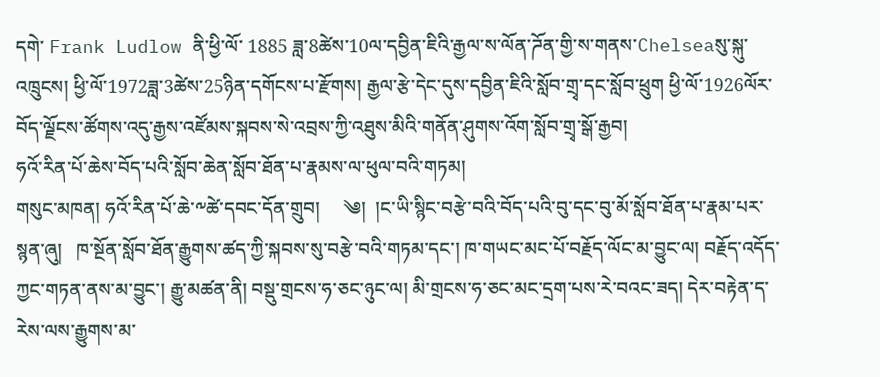དགེ་ Frank Ludlow ནི་ཕྱི་ལོ་ 1885 ཟླ་8ཚེས་10ལ་དབྱིན་ཇིའི་རྒྱལ་ས་ལོན་ཌོན་གྱི་ས་གནས་Chelseaསུ་སྐུ་འཁྲུངས། ཕྱི་ལོ་1972ཟླ་3ཚེས་25ཉིན་དགོངས་པ་རྫོགས། རྒྱལ་རྩེ་དེང་དུས་དབྱིན་ཇིའི་སློབ་གྲྭ་དང་སློབ་ཕྲུག ཕྱི་ལོ་1926ལོར་བོད་ལྗོངས་ཚོགས་འདུ་རྒྱས་འཛོམས་སྐབས་སེ་འབྲས་ཀྱི་འཐུས་མིའི་གནོན་ཤུགས་འོག་སློབ་གྲྭ་སྒོ་རྒྱབ།
ཧའོ་རིན་པོ་ཆེས་བོད་པའི་སློབ་ཆེན་སློབ་ཐོན་པ་རྣམས་ལ་ཕུལ་བའི་གཏམ།
གསུང་མཁན། ཧའོ་རིན་པོ་ཆེ་༸ཚེ་དབང་དོན་གྲུབ།     ༄།  །ང་ཡི་སྙིང་བརྩེ་བའི་བོད་པའི་བུ་དང་བུ་མོ་སློབ་ཐོན་པ་རྣམ་པར་སྙན་ཞུ།   ཁ་སྔོན་སློབ་ཐོན་རྒྱུགས་ཚད་ཀྱི་སྐབས་སུ་བརྩེ་བའི་གཏམ་དང་། ཁ་གཡང་མང་པོ་བརྗོད་ལོང་མ་བྱུང་ལ། བརྗོད་འདོད་ཀྱང་གཏན་ནས་མ་བྱུང་། རྒྱུ་མཚན་ནི། བསྡུ་གྲངས་ཧ་ཅང་ཉུང་ལ། མི་གྲངས་ཧ་ཅང་མང་དྲག་པས་རེ་བའང་ཟད། དེར་བརྟེན་ད་རེས་ལས་རྒྱུགས་མ་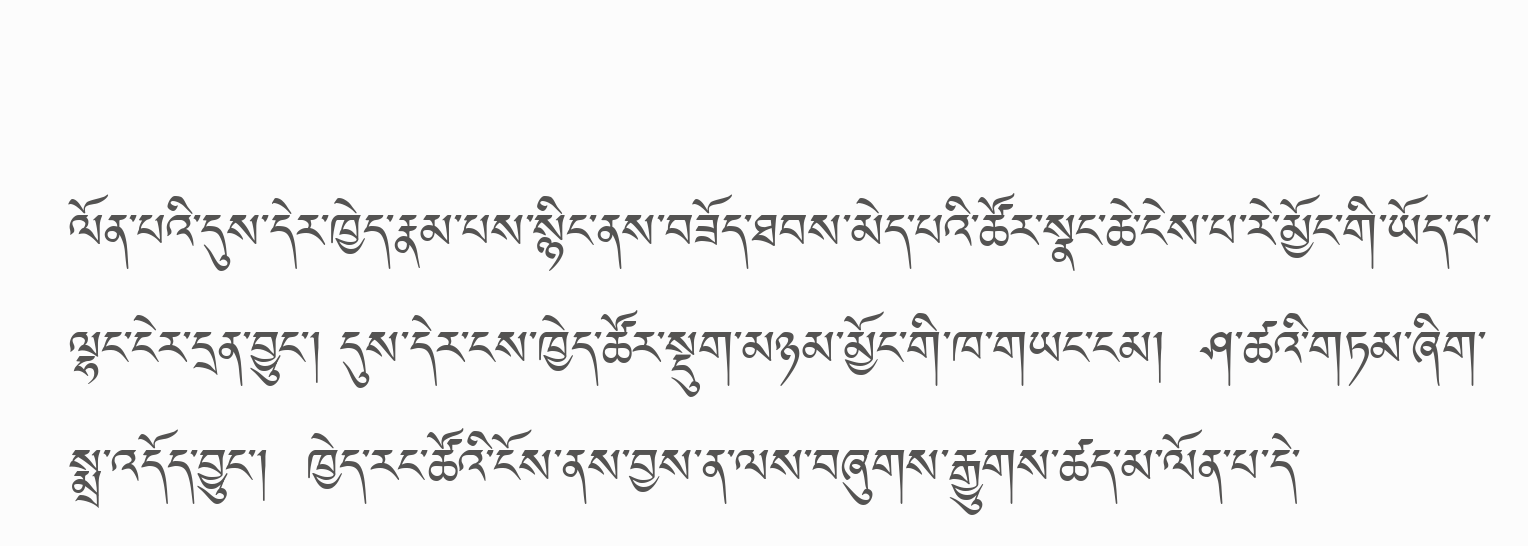ལོན་པའི་དུས་དེར་ཁྱེད་རྣམ་པས་སྙིང་ནས་བཟོད་ཐབས་མེད་པའི་ཚོར་སྣང་ཆེ་ངེས་པ་རེ་མྱོང་གི་ཡོད་པ་ལྷང་ངེར་དྲན་བྱུང་། དུས་དེར་ངས་ཁྱེད་ཚོར་སྡུག་མཉམ་མྱོང་གི་ཁ་གཡང་ངམ།  ཤ་ཚའི་གཏམ་ཞིག་སྨྲ་འདོད་བྱུང་།  ཁྱེད་རང་ཚོའི་ངོས་ནས་བྱས་ན་ལས་བཞུགས་རྒྱུགས་ཚད་མ་ལོན་པ་དེ་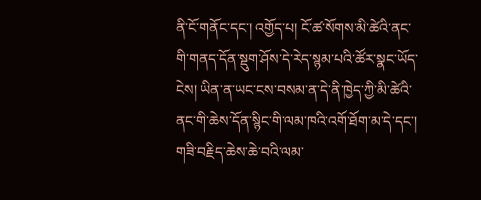ནི་ངོ་གནོང་དང་། འགྱོད་པ། ངོ་ཚ་སོགས་མི་ཚེའི་ནང་གི་གནད་དོན་སྡུག་ཤོས་དེ་རེད་སྙམ་པའི་ཚོར་སྣང་ཡོད་ངེས། ཡིན་ན་ཡང་ངས་བསམ་ན་དེ་ནི་ཁྱེད་ཀྱི་མི་ཚེའི་ནང་གི་ཆེས་དོན་སྙིང་གི་ལམ་ཁའི་འགོ་ཐོག་མ་དེ་དང་། གཟི་བརྗིད་ཆེས་ཆེ་བའི་ལམ་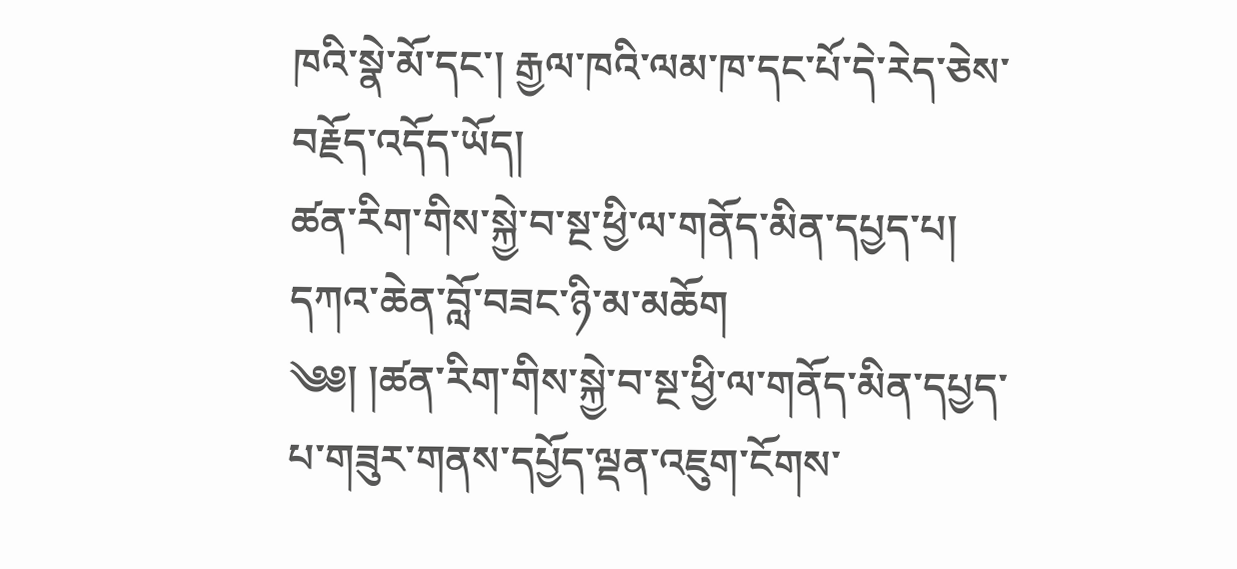ཁའི་སྣེ་མོ་དང་། རྒྱལ་ཁའི་ལམ་ཁ་དང་པོ་དེ་རེད་ཅེས་བརྗོད་འདོད་ཡོད།
ཚན་རིག་གིས་སྐྱེ་བ་སྔ་ཕྱི་ལ་གནོད་མིན་དཔྱད་པ། དཀའ་ཆེན་བློ་བཟང་ཉི་མ་མཆོག
༄༅། །ཚན་རིག་གིས་སྐྱེ་བ་སྔ་ཕྱི་ལ་གནོད་མིན་དཔྱད་པ་གཟུར་གནས་དཔྱོད་ལྡན་འཇུག་ངོགས་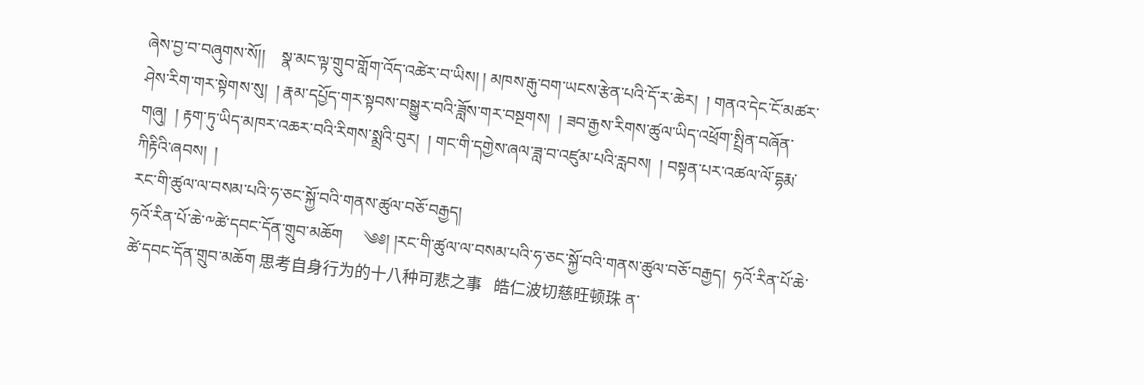ཞེས་བྱ་བ་བཞུགས་སོ།།    སྣ་མང་ལྟ་གྲུབ་གློག་འོད་འཚེར་བ་ཡིས། ། མཁས་རྒུ་བག་ཡངས་རྩེན་པའི་དོ་ར་ཆེར།  ། གནའ་དེང་ངོ་མཚར་ཤེས་རིག་གར་སྟེགས་སུ།  ། རྣམ་དཔྱོད་གར་སྟབས་བསྒྱུར་བའི་ཟློས་གར་བསྔགས།  ། ཟབ་རྒྱས་རིགས་ཚུལ་ཡིད་འཕྲོག་སྤྲིན་བཞོན་གཞུ།  ། རྟག་ཏུ་ཡིད་མཁར་འཆར་བའི་རིགས་སྨྲའི་བུར།  ། གང་གི་དགྱེས་ཞལ་ཟླ་བ་འཛུམ་པའི་རླབས།  ། བསྟན་པར་འཚལ་ལོ་དྷརྨ་ཀིརྟིའི་ཞབས།  །
རང་གི་ཚུལ་ལ་བསམ་པའི་ཧ་ཅང་སྐྱོ་བའི་གནས་ཚུལ་བཅོ་བརྒྱད།
ཧའོ་རིན་པོ་ཆེ་༸ཚེ་དབང་དོན་གྲུབ་མཆོག     ༄༅། །རང་གི་ཚུལ་ལ་བསམ་པའི་ཧ་ཅང་སྐྱོ་བའི་གནས་ཚུལ་བཅོ་བརྒྱད།  ཧའོ་རིན་པོ་ཆེ་ཚེ་དབང་དོན་གྲུབ་མཆོག 思考自身行为的十八种可悲之事   皓仁波切慈旺顿珠 ན་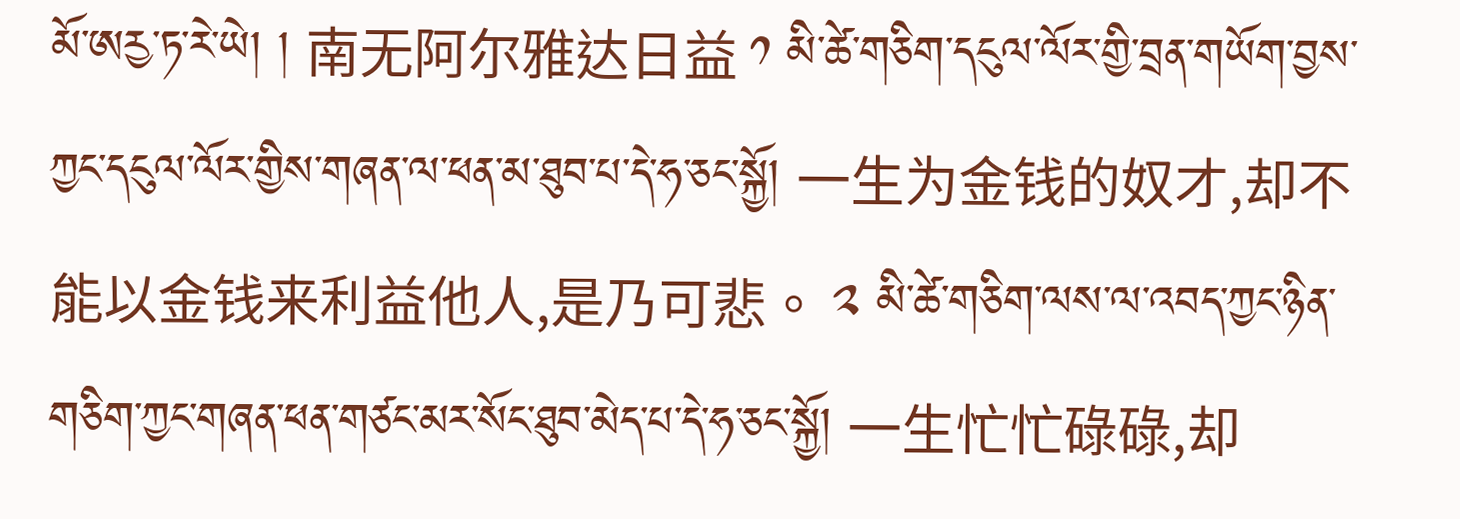མོ་ཨརྱ་ཏ་རེ་ཡེ། ། 南无阿尔雅达日益 ༡ མི་ཚེ་གཅིག་དངུལ་ལོར་གྱི་བྲན་གཡོག་བྱས་ཀྱང་དངུལ་ལོར་གྱིས་གཞན་ལ་ཕན་མ་ཐུབ་པ་དེ་ཧ་ཅང་སྐྱོ། 一生为金钱的奴才,却不能以金钱来利益他人,是乃可悲。 ༢ མི་ཚེ་གཅིག་ལས་ལ་འབད་ཀྱང་ཉིན་གཅིག་ཀྱང་གཞན་ཕན་གཙང་མར་སོང་ཐུབ་མེད་པ་དེ་ཧ་ཅང་སྐྱོ། 一生忙忙碌碌,却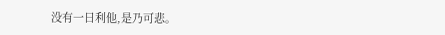没有一日利他,是乃可悲。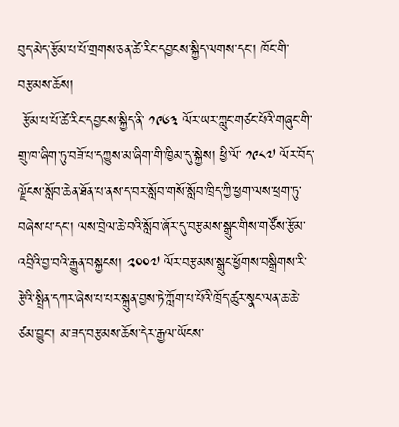བུད་མེད་རྩོམ་པ་པོ་གྲགས་ཅན་ཚེ་རིང་དབྱངས་སྐྱིད་ལགས་དང་། ཁོང་གི་བརྩམས་ཆོས།
 རྩོམ་པ་པོ་ཚེ་རིང་དབྱངས་སྐྱིད་ནི་ ༡༩༦༣ ལོར་ཡར་ཀླུང་གཙང་པོའི་གཞུང་གི་གྲུ་ཁ་ཞིག་ཏུ་བཟོ་པ་དཀྱུས་མ་ཞིག་གི་ཁྱིམ་དུ་སྐྱེས། ཕྱི་ལོ་ ༡༩༨༧ ལོར་བོད་ལྗོངས་སློབ་ཆེན་ཐོན་པ་ནས་ད་བར་སློབ་གསོ་སློབ་ཁྲིད་ཀྱི་ཕྱག་ལས་ཕྲག་ཏུ་བཞེས་པ་དང་། ལས་བྲེལ་ཆེ་བའི་སློབ་ཞོར་དུ་བརྩམས་སྒྲུང་གིས་གཙོས་རྩོམ་འབྲིའི་བྱ་བའི་རྒྱུན་བསྐྱངས། ༢༠༠༧ ལོར་བརྩམས་སྒྲུང་ཕྱོགས་བསྒྲིགས་རི་རྩེའི་སྤྲིན་དཀར་ཞེས་པ་པར་སྐྲུན་བྱས་ཏེ་ཀློག་པ་པོའི་ཁྲོད་ཚུར་སྣང་ལན་ཆ་ཆེ་ཙམ་བྱུང་། མ་ཟད་བརྩམས་ཆོས་དེར་རྒྱལ་ཡོངས་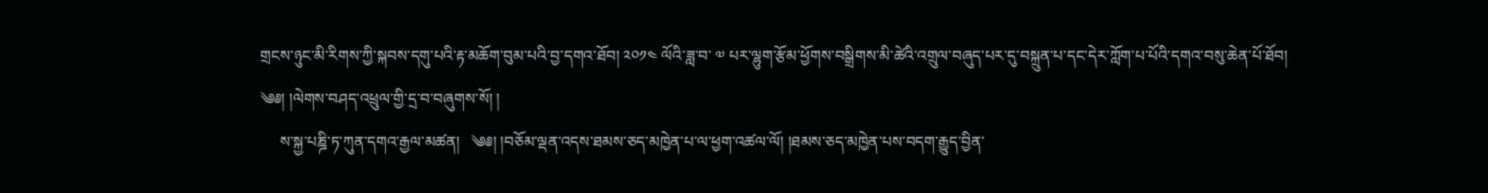གྲངས་ཉུང་མི་རིགས་ཀྱི་སྐབས་དགུ་པའི་རྟ་མཆོག་བུམ་པའི་བྱ་དགའ་ཐོབ། ༢༠༡༤ ལོའི་ཟླ་བ་ ༧ པར་ལྷུག་རྩོམ་ཕྱོགས་བསྒྲིགས་མི་ཚེའི་འགྲུལ་བཞུད་པར་དུ་བསྐྲུན་པ་དང་དེར་ཀློག་པ་པོའི་དགའ་བསུ་ཆེན་པོ་ཐོབ།
༄༅། །ལེགས་བཤད་འཕྲུལ་གྱི་དྲ་བ་བཞུགས་སོ། །
     ས་སྐྱ་པཎྜི་ཏ་ཀུན་དགའ་རྒྱལ་མཚན།   ༄༅། །བཅོམ་ལྡན་འདས་ཐམས་ཅད་མཁྱེན་པ་ལ་ཕྱག་འཚལ་ལོ། །ཐམས་ཅད་མཁྱེན་པས་བདག་རྒྱུད་བྱིན་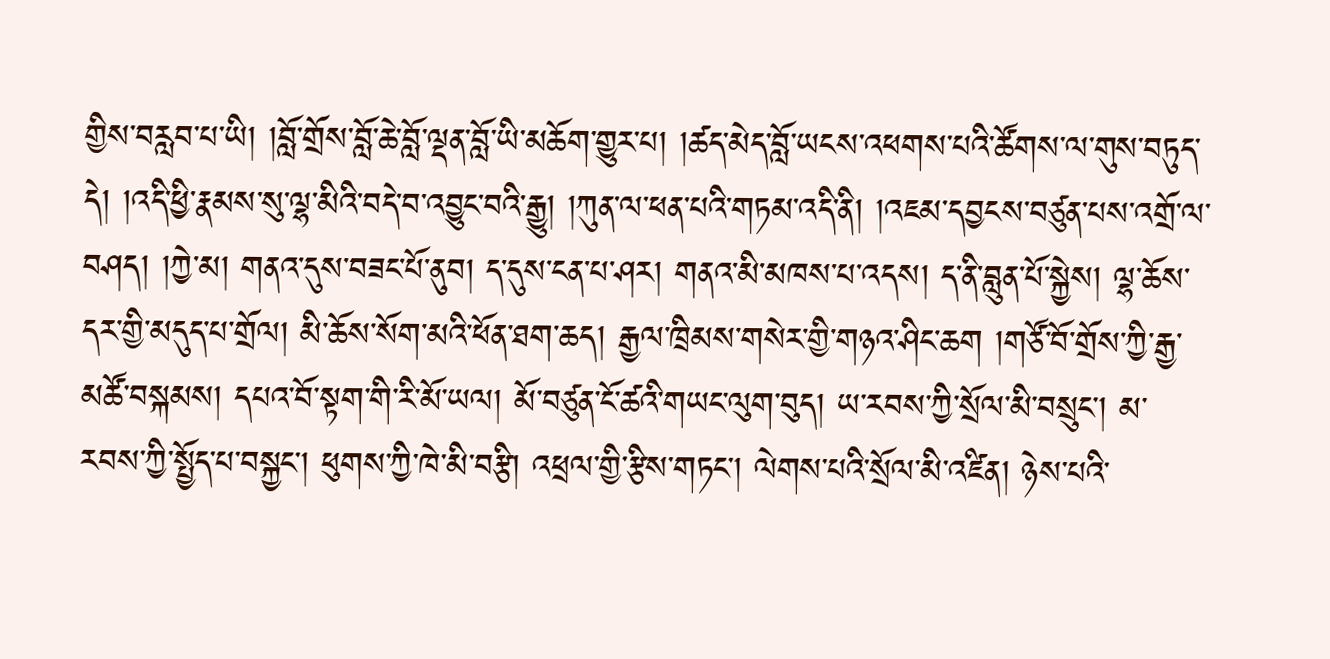གྱིས་བརླབ་པ་ཡི། །བློ་གྲོས་བློ་ཆེ་བློ་ལྡན་བློ་ཡི་མཆོག་གྱུར་པ། །ཚད་མེད་བློ་ཡངས་འཕགས་པའི་ཚོགས་ལ་གུས་བཏུད་དེ། །འདི་ཕྱི་རྣམས་སུ་ལྷ་མིའི་བདེ་བ་འབྱུང་བའི་རྒྱུ། །ཀུན་ལ་ཕན་པའི་གཏམ་འདི་ནི། །འཇམ་དབྱངས་བཙུན་པས་འགྲོ་ལ་བཤད། །ཀྱེ་མ། གནའ་དུས་བཟང་པོ་ནུབ། ད་དུས་ངན་པ་ཤར། གནའ་མི་མཁས་པ་འདས། ད་ནི་བླུན་པོ་སྐྱེས། ལྷ་ཆོས་དར་གྱི་མདུད་པ་གྲོལ། མི་ཆོས་སོག་མའི་ཕོན་ཐག་ཆད། རྒྱལ་ཁྲིམས་གསེར་གྱི་གཉའ་ཤིང་ཆག །གཙོ་བོ་གྲོས་ཀྱི་རྒྱ་མཚོ་བསྐམས། དཔའ་བོ་སྟག་གི་རི་མོ་ཡལ། མོ་བཙུན་ངོ་ཚའི་གཡང་ལུག་བུད། ཡ་རབས་ཀྱི་སྲོལ་མི་བསྲུང་། མ་རབས་ཀྱི་སྤྱོད་པ་བསྐྱང་། ཕུགས་ཀྱི་ཁེ་མི་བརྩི། འཕྲལ་གྱི་རྩིས་གཏང་། ལེགས་པའི་སྲོལ་མི་འཛིན། ཉེས་པའི་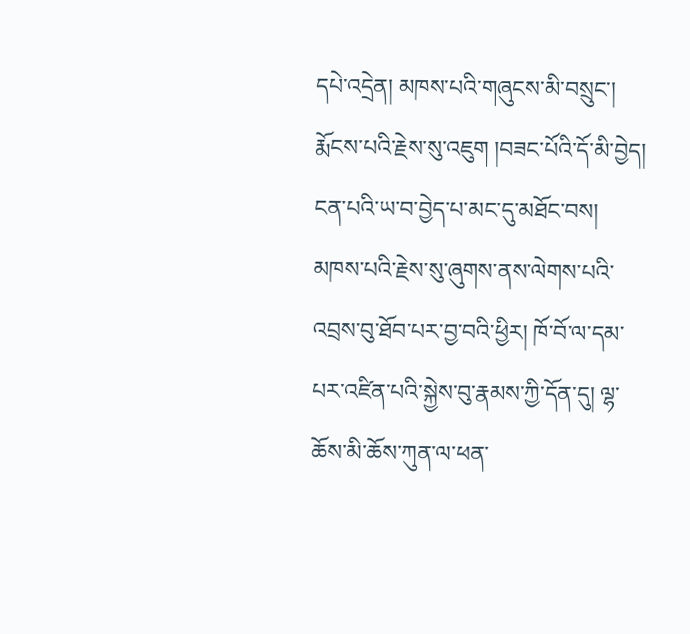དཔེ་འདྲེན། མཁས་པའི་གཞུངས་མི་བསྲུང་། རྨོངས་པའི་རྗེས་སུ་འཇུག །བཟང་པོའི་དོ་མི་བྱེད། ངན་པའི་ཡ་བ་བྱེད་པ་མང་དུ་མཐོང་བས། མཁས་པའི་རྗེས་སུ་ཞུགས་ནས་ལེགས་པའི་འབྲས་བུ་ཐོབ་པར་བྱ་བའི་ཕྱིར། ཁོ་བོ་ལ་དམ་པར་འཛིན་པའི་སྐྱེས་བུ་རྣམས་ཀྱི་དོན་དུ། ལྷ་ཆོས་མི་ཆོས་ཀུན་ལ་ཕན་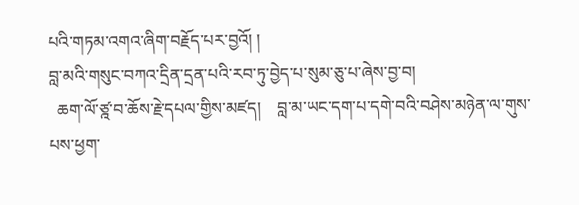པའི་གཏམ་འགའ་ཞིག་བརྗོད་པར་བྱའོ། །
བླ་མའི་གསུང་བཀའ་དྲིན་དྲན་པའི་རབ་ཏུ་བྱེད་པ་སུམ་ཅུ་པ་ཞེས་བྱ་བ།
  ཆག་ལོ་ཙྰ་བ་ཆོས་རྗེ་དཔལ་གྱིས་མཛད།    བླ་མ་ཡང་དག་པ་དགེ་བའི་བཤེས་མཉེན་ལ་གུས་པས་ཕྱག་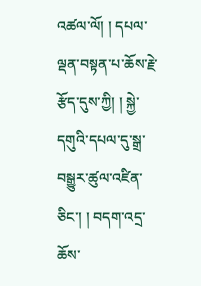འཚལ་ལོ། ། དཔལ་ལྡན་བསྟན་པ་ཆོས་རྗེ་རྩོད་དུས་ཀྱི། ། སྐྱེ་དགུའི་དཔལ་དུ་སྒྲ་བསྒྱུར་ཚུལ་འཛིན་ཅིང་། ། བདག་འདྲ་ཆོས་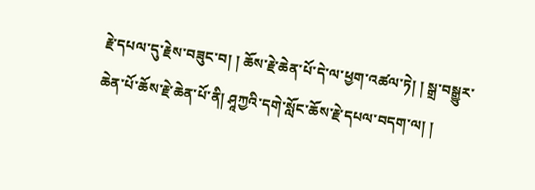རྗེ་དཔལ་དུ་རྗེས་བཟུང་བ། ། ཆོས་རྗེ་ཆེན་པོ་དེ་ལ་ཕྱག་འཚལ་ཏེ། ། སྒྲ་བསྒྱུར་ཆེན་པོ་ཆོས་རྗེ་ཆེན་པོ་ནི། ཤཱཀྱའི་དགེ་སློང་ཆོས་རྗེ་དཔལ་བདག་ལ། །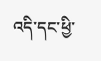འདི་དང་ཕྱི་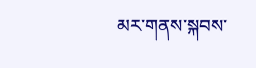མར་གནས་སྐབས་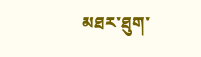མཐར་ཐུག་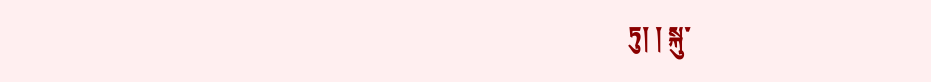ཏུ། ། སྐུ་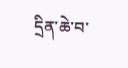དྲིན་ཆེ་བ་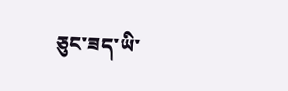ཅུང་ཟད་ཡི་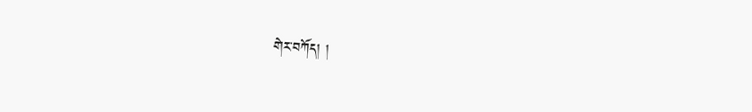གེར་བཀོད། །